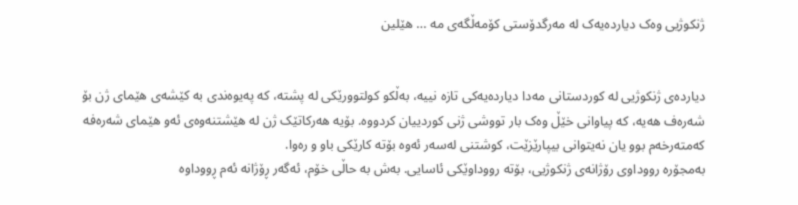ژنکوژیی وەک دیاردەیەک لە مەرگدۆستی کۆمەڵگەی مە … هێلین


دیاردەی ژنکوژیی لە کوردستانی مەدا دیاردەیەكی تازە نییە، بەڵکو کولتوورێکی لە پشتە، کە پەیوەندی بە کێشەی هێمای ژن بۆ شەرەف هەیە، کە پیاوانی خێڵ وەک بار تووشی ژنی کوردییان کردووە. بۆیە هەرکاتێک ژن لە هێشتنەوەی ئەو هێمای شەرەفە کەمتەرخەم بوو یان نەیتوانی بیپارێزێت، کوشتنی لەسەر ئەوە بۆتە کارێکی باو و رەوا.
بەمجۆرە رووداوی رۆژانەی ژنکوژیی، بۆتە رووداوێکی ئاسایی. بەش بە حاڵی خۆم، ئەگەر ڕۆژانە ئەم ڕووداوە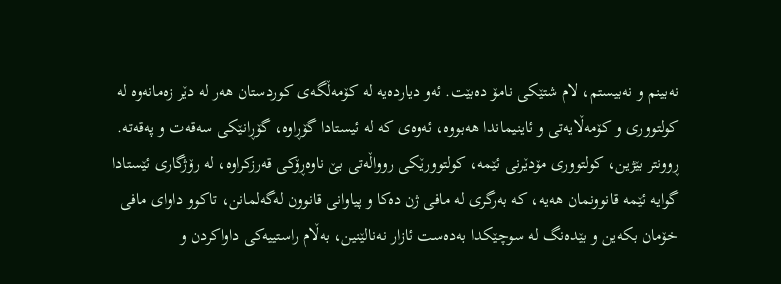نەبینم و نەبیستم، لام شتێكی نامۆ دەبێت. ئەو دیاردەیە لە کۆمەڵگەی کوردستان ھەر لە دێر زەمانەوە لە کولتووری و كۆمەڵایەتی و ئاینیماندا ھەبووە، ئەوەی کە لە ئیستادا گۆڕاوە، گۆڕانێکی سەقەت و پەقەتە. ڕوونتر بێژین، كولتووری مۆدێرنی ئێمە، کولتوورێکی روواڵەتی بێ ناوەڕۆكی قەرزكراوە، لە رۆژگاری ئێستادا گوایە ئێمە قانوونمان هەیە، کە بەرگری لە مافی ژن دەکا و پیاوانی قانوون لەگەلمانن، تاکوو داوای مافی خۆمان بكەین و بێدەنگ لە سوچێكدا بەدەست ئازار نەنالێنین، بەڵام راستییەکی داواكردن و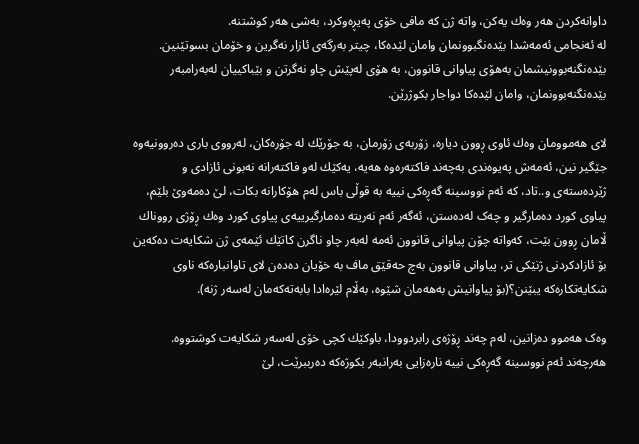داوانەكردن ھەر وەك یەکن، واتە ژن کە مافی خۆی پەیڕەوکرد، بەشی ھەر كوشتنە.
لە ئەنجامی ئەمەشدا بێدەنگبوونمان وامان لێدەكا، چیتر بەرگەی ئازار نەگرین و خۆمان بسوتێنین. بێدەنگنەبوونیشمان بەھۆی پیاوانی قانوون، بە هۆی لەپێش چاو نەگرتن و بێباکییان لەبەرامبەر بێدەنگنەبوونمان، وامان لێدەکا دواجار بكوژرێن.

لای ھەموومان وەك ئاوی ڕوون دیارە، زۆربەی زۆرمان، بە جۆرێك لە جۆرەكان، لەرووی باری دەروونیەوە جێگیر نین، ئەمەش پەیوەندی بەچەند فاكتەرەوە ھەیە، یەكێك لەو فاكتەرانە نەبونی ئازادی و ژێردەستەی و..تاد، كە ئەم نووسینە گەڕەكی نییە بە قوڵی باس لەم ھۆكارانە بكات، لێ دەمەوێ بلێم، پیاوی كورد دەمارگیر و چەک لەدەستن، ئەگەر ئەم نەریتە دەمارگیرییەی پیاوی کورد وەك ڕۆژی رووناك ڵامان ڕوون بێت، کەواتە چۆن پیاوانی قانوون ئەمە لەبەر چاو ناگرن كاتێك ئێمەی ژن شكایەت دەكەین بۆ ئازادكردنی ژنێكی تر، پیاوانی قانوون بەچ حەقێق ماف بە خۆیان دەدەن لای تاوانبارەكە ناوی شکایەتکارەکە یبێنن؟(بۆ پیاوانیش بەھەمان شێوە، بەڵام لێرەادا بابەتەكەمان لەسەر ژنە).

وەک هەموو دەزانین، لەم چەند ڕۆژەی رابردوودا، باوكێك كچی خۆی لەسەر شكایەت كوشتووە. هەرچەند ئەم نووسینە گەڕەكی نییە نارەزایی بەرانبەر بكوژەكە دەرببرێت، لێ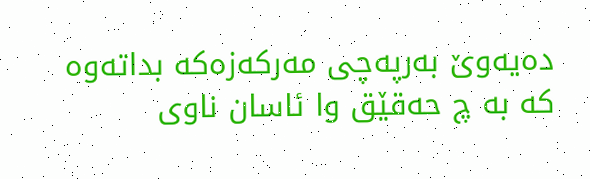دەیەوێ بەرپەچی مەركەزەكە بداتەوە كە بە چ حەقێق وا ئاسان ناوی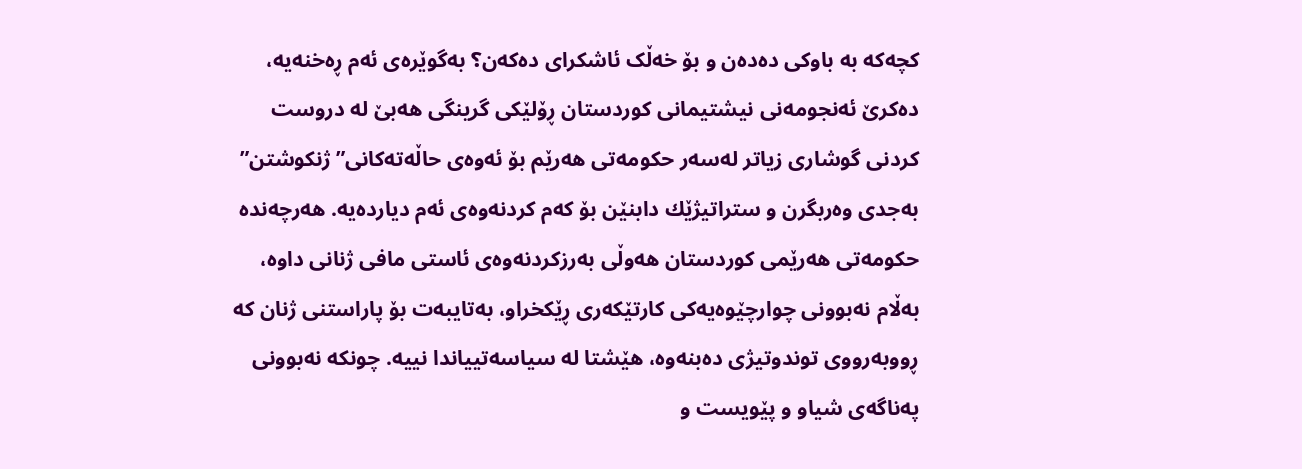كچەكە بە باوکی دەدەن و بۆ خەڵک ئاشکرای دەکەن؟ بەگوێرەی ئەم ڕەخنەیە، دەكرێ ئەنجومەنی نیشتیمانی كوردستان ڕۆلێكی گرینگی ھەبێ لە دروست كردنی گوشاری زیاتر لەسەر حكومەتی ھەرێم بۆ ئەوەی حاڵەتەكانی”ژنكوشتن” بەجدی وەربگرن و ستراتیژێك دابنێن بۆ كەم كردنەوەی ئەم دیاردەیە. ھەرچەندە حكومەتی ھەرێمی كوردستان ھەوڵی بەرزكردنەوەی ئاستی مافی ژنانی داوە، بەڵام نەبوونی چوارچێوەیەكی كارتێكەری ڕێكخراو، بەتایبەت بۆ پاراستنی ژنان كە ڕووبەرووی توندوتیژی دەبنەوە، ھێشتا لە سیاسەتییاندا نییە. چونکە نەبوونی پەناگەی شیاو و پێویست و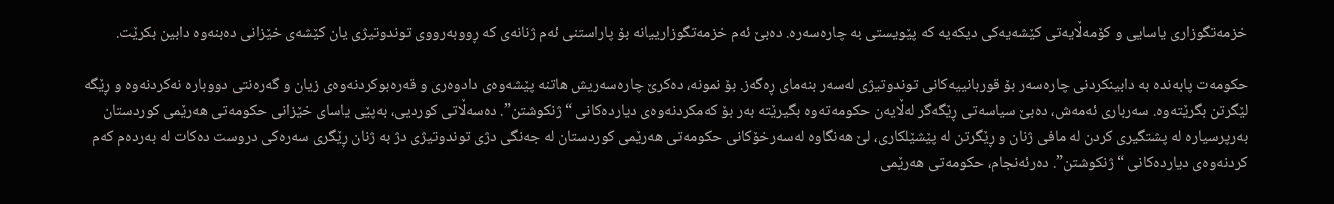خزمەتگوزاری یاسایی و كۆمەڵایەتی كێشەیەكی دیكەیە كە پێویستی بە چارەسەرە. دەبێ ئەم خزمەتگوزارییانە بۆ پاراستنی ئەم ژنانەی كە ڕووبەرووی توندوتیژی یان كێشەی خێزانی دەبنەوە دابین بكرێت.

حكومەت پابەندە بە دابینكردنی چارەسەر بۆ قوربانییەكانی توندوتیژی لەسەر بنەمای ڕەگەز. بۆ نمونە، دەكرێ چارەسەریش ھاتنە پێشەوەی دادوەری و قەرەبوكردنەوەی زیان و گەرەنتی دووبارە نەكردنەوە و ڕێگە لێگرتن بگرێتەوە. سەرباری ئەمەش، دەبێ سیاسەتی ڕێگەگر لەڵایەن حكومەتەوە بگیرێتە بەر بۆ كەمكردنەوەی دیاردەكانی “ژنكوشتن”. دەسەڵاتی كوردیی، بەپێی یاسای خێزانی حكومەتی ھەرێمی كوردستان بەرپرسیارە لە پشتگیری كردن لە مافی ژنان و ڕێگرتن لە پێشێلكاری، لێ ھەنگاوە لەسەرخۆكانی حكومەتی ھەرێمی كوردستان لە جەنگی دژی توندوتیژی دژ بە ژنان ڕێگری سەرەكی دروست دەكات لە بەردەم كەم كردنەوەی دیاردەكانی “ژنكوشتن”. دەرئەنجام، حكومەتی ھەرێمی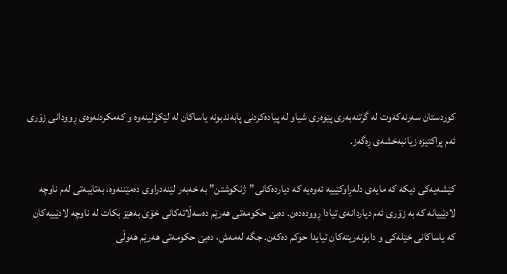كوردستان سەرنەكەوت لە گرتنەبەری پێوەری شیاو لە پیادەكردنی پابەندبونە یاساكان لە لێكۆلینەوە و كەمكردنەوەی ڕوودانی زۆری ئەم پراكتیزە زیانبەخشەی ڕەگەز.

كێشەیەكی دیكە كە مایەی دلەڕاوكێییە ئەوەیە كە دیاردەكانی”ژنكوشتن” بە خەبەر لێنەدراوی دەمێننەوە، بەتایبەتی لەم ناوچە لادێییانە كە بە زۆری ئەم دیاردانەی تیادا ڕوودەدەن. دەبێ حكومەتی ھەرێم دەسەڵاتەكانی خۆی بەھێز بكات لە ناوچە لادێییەكان كە یاساكانی خێلەكی و دابونەریتەكان تیایدا حوكم دەكەن. جگە لەمەش، دەبێ حكومەتی ھەرێم ھەوڵی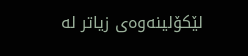لێكۆلینەوەی زیاتر لە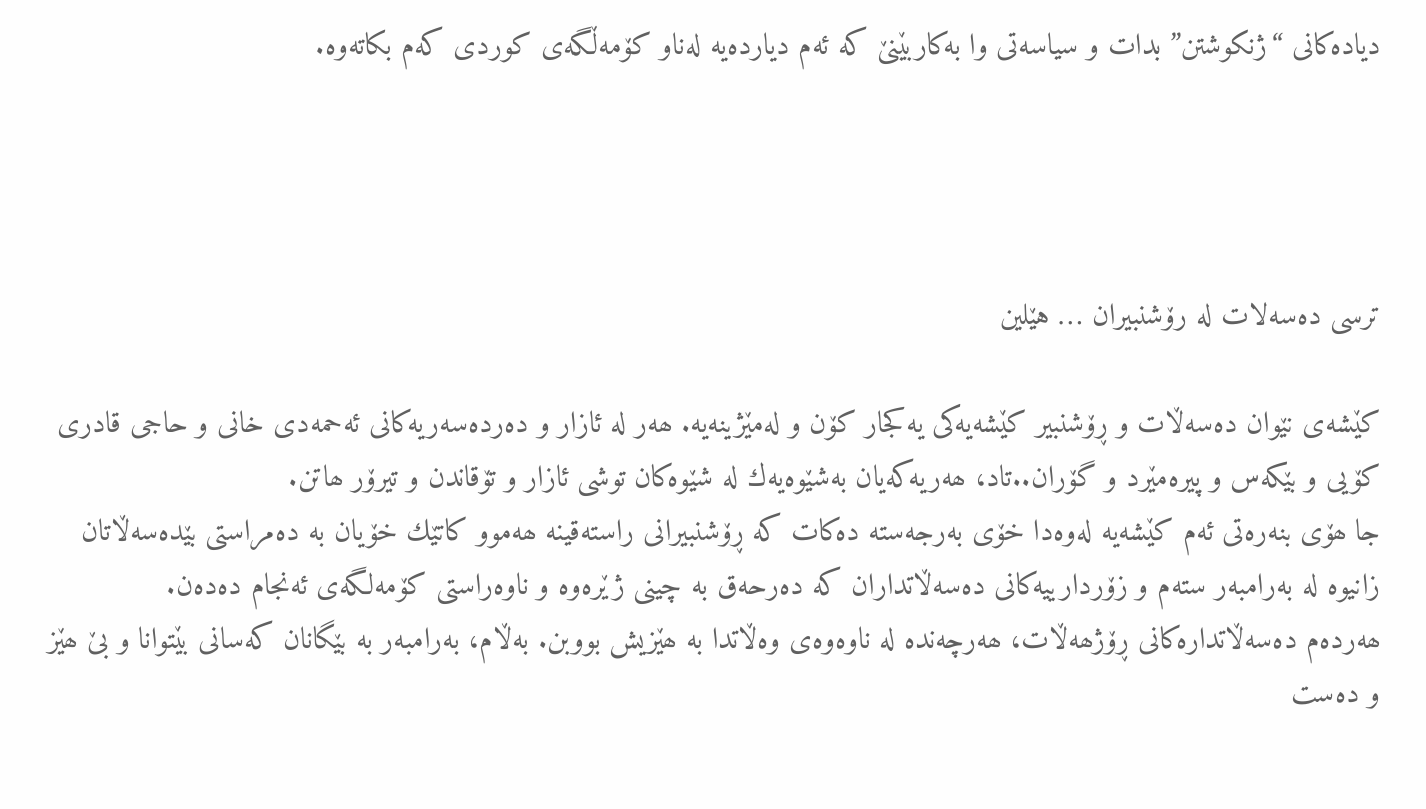دیادەكانی “ژنكوشتن” بدات و سیاسەتی وا بەكاربێنێ كە ئەم دیاردەیە لەناو كۆمەڵگەی كوردی كەم بكاتەوە.




ترسی دەسەلات لە رۆشنبیران … هێلین

كێشەی نێوان دەسەڵات و ڕۆشنبیر كێشەیەكی یەكجار كۆن و لەمێژینەیە. ھەر لە ئازار و دەردەسەریەكانی ئەحمەدی خانی و حاجی قادری كۆیی و بێكەس و پیرەمێرد و گۆران..تاد، ھەریەكەیان بەشێوەیەك لە شێوەكان توشی ئازار و تۆقاندن و تیرۆر ھاتن.
جا ھۆی بنەرەتی ئەم كێشەیە لەوەدا خۆی بەرجەستە دەكات كە ڕۆشنبیرانی راستەقینە ھەموو كاتێك خۆیان بە دەمراستی بێدەسەڵاتان زانیوە لە بەرامبەر ستەم و زۆردارییەكانی دەسەڵاتداران كە دەرحەق بە چینی ژێرەوە و ناوەراستی كۆمەلگەی ئەنجام دەدەن.
ھەردەم دەسەڵاتدارەكانی ڕۆژھەڵات، ھەرچەندە لە ناوەوەی وەڵاتدا بە ھێزیش بووبن. بەڵام، بەرامبەر بە بێگانان كەسانی بێتوانا و بێ ھێز و دەست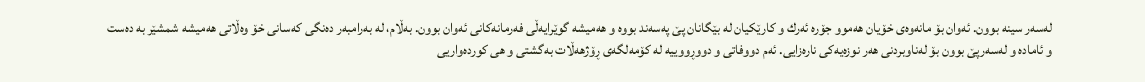لەسەر سینە بوون. ئەوان بۆ مانەوەی خۆیان ھەموو جۆرە ئەرك و كارێكیان لە بێگانان پێ پەسەند بووە و ھەمیشە گوێرایەڵی فەرمانەكانی ئەوان بوون. بەڵام، لە بەرامبەر دەنگی كەسانی خۆ وەڵاتی ھەمیشە شمشێر بە دەست و ئامادە و لەسەرپێ بوون بۆ لەناوبردنی ھەر نوزەیەكی نارەزایی. ئەم دووفاتی و دووڕووییە لە كۆمەلگەی ڕۆژھەڵات بەگشتی و ھی كوردەواریی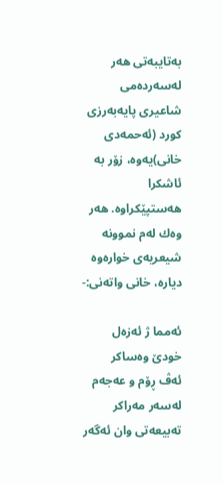بەتایبەتی ھەر لەسەردەمی شاعیری پایەبەرزی كورد (ئەحمەدی خانی)یەوە، زۆر بە ئاشكرا ھەستپێكراوە. ھەر وەك لەم نموونە شیعریەی خوارەوە دیارە، خانی واتەنی:-

ئەمما ژ ئەزەل خودێ وەساكر
ئەڤ ڕۆم و عەجەم لەسەر مەراكر
تەبیعەتی وان ئەگەر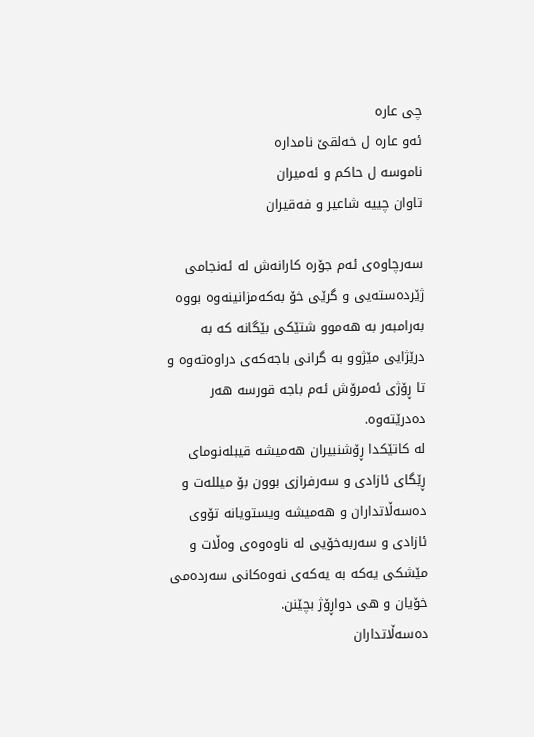چی عارە
ئەو عارە ل خەلقێ نامدارە
ناموسە ل حاكم و ئەمیران
تاوان چییە شاعیر و فەقیران

سەرچاوەی ئەم جۆرە كارانەش لە ئەنجامی ژێردەستەیی و گرێی خۆ بەكەمزانینەوە بووە بەرامبەر بە ھەموو شتێكی بێگانە كە بە درێژایی مێژوو بە گرانی باجەكەی دراوەتەوە و تا ڕۆژی ئەمرۆش ئەم باجە قورسە ھەر دەدرێتەوە.
لە كاتێكدا ڕۆشنبیران ھەمیشە قیبلەنومای ڕێگای ئازادی و سەرفرازی بوون بۆ میللەت و دەسەڵاتداران و ھەمیشە ویستویانە تۆوی ئازادی و سەربەخۆیی لە ناوەوەی وەڵات و مێشكی یەكە بە یەكەی نەوەكانی سەردەمی خۆیان و ھی دواڕۆژ بچێنن.
دەسەڵاتداران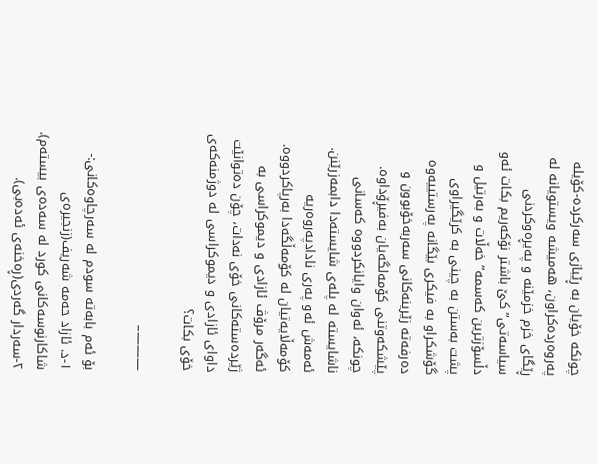چونكە خۆیان بە ڕێبازی سەركردە-كۆیلە پەروەردەكراون، ھەمیشە ویستویانە لە ڕێگای خزم خزمێنە و پەیڕەوكردنی سیاسەتی”كێ باشتر نۆكەریم بكات ئەو دڵسۆزترین كەسمە” خەڵات و بەرتیل و پشت بەستن بە چینی بە كرێگیراوی گۆشكراو بە فیكری بێگانە پەرستییەوە دەرفەتە زێرینەكانی سەربەخۆبوون و پێشكەوتنی كۆمەلگەیان بەفیڕۆداوە. چونكە، ئەوان وایانكردووە كەسانی ناشایستە لە پلەی شایستەدا دابمەزرێنن. ئەمەش ئەو پەری نادادپەروەریە كۆمەڵایەتیان لە كۆمەڵگەدا بەرپاكردووە. ئەگەر مرۆڤ ئازادی و دیموكراسی بە ژێردەستەكانی خۆی نەدات، چۆن دەتوانێت داوای ئازادی و دیموكراسی لە دوژمنەكەی خۆی بكات؟

———–

بۆ ئەم بابەتە سودم لە سەرچاوەكانی:-
١-د. ئازاد حەمە شەریف(زنجیرەی شاكارنوسەكانی كورد لە سەدەی بیستەم).
٢-سەردار گەردی(ڕەخنەی ئەدەبی).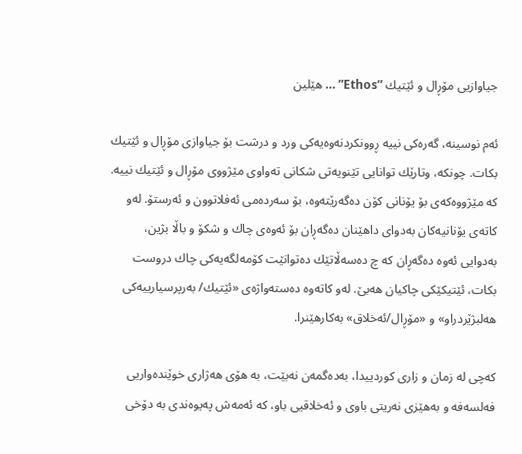جیاوازیی مۆڕال و ئێتیك ”Ethos” … هێلین

ئەم نوسینە، گەرەكی نییە ڕوونكردنەوەیەكی ورد و درشت بۆ جیاوازی مۆڕال و ئێتیك بكات. چونكە، وتارێك توانایی تێنویەتی شكانی تەواوی مێژووی مۆڕال و ئێتیك نییە. كە مێژووەكەی بۆ یۆنانی كۆن دەگەرێتەوە، بۆ سەردەمی ئەفلاتوون و ئەرستۆ. لەو كاتەی یۆنانیەكان بەدوای داھێنان دەگەڕان بۆ ئەوەی چاك و شكۆ و باڵا بژین، بەدوایی ئەوە دەگەڕان كە چ دەسەڵاتێك دەتوانێت كۆمەلگەیەكی چاك دروست بكات، ئێتیكێكی چاكیان ھەبێ. لەو كاتەوە دەستەواژەی «ئێتیك/ بەرپرسیارییەكی ھەلبژێردراو» و «مۆڕال/ئەخلاق» بەكارھێنرا.

کەچی لە زمان و زاری کوردییدا، بەدەگمەن نەبێت، بە هۆی هەژاری خوێندەواریی فەلسەفە و بەهێزی نەریتی باوی و ئەخلاقیی باو، کە ئەمەش پەیوەندی بە دۆخی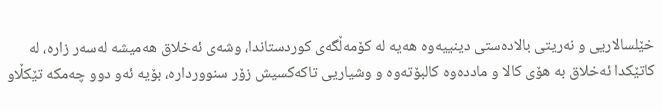خێلسالاریی و نەریتی بالادەستی دینییەوە هەیە لە کۆمەڵگەی کوردستاندا، وشەی ئەخلاق هەمیشە لەسەر زارە، لە کاتێکدا ئەخلاق بە هۆی کالا و ماددەوە کالبۆتەوە و وشیاریی تاکەکسیش زۆر سنووردارە، بۆیە ئەو دوو چەمکە تێکڵاو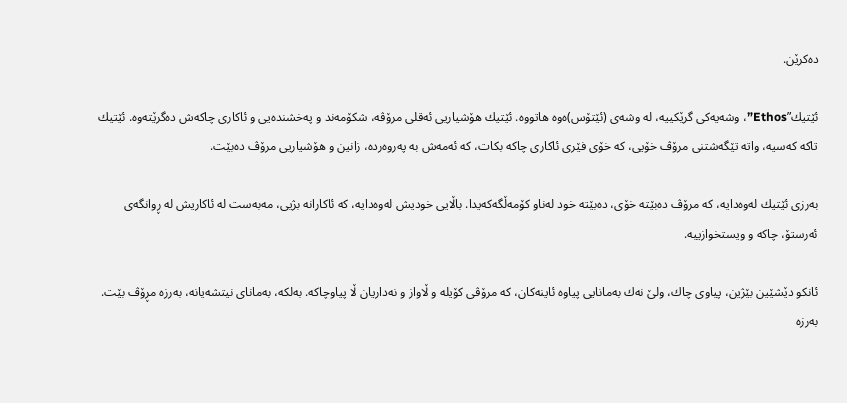دەکرێن.

ئێتیك”Ethos”، وشەیەكی گرێكییە، لە وشەی (ئێتۆس)ەوە ھاتووە. ئێتیك ھۆشیاریی ئەقلی مرۆڤە، شكۆمەند و پەخشندەیی و ئاكاری چاكەش دەگرێتەوە. ئێتیك تاكە كەسیە، واتە تێگەشتنی مرۆڤ خۆیی، كە خۆی فێری ئاكاری چاكە بكات، كە ئەمەش بە پەروەردە، زانین و ھۆشیاریی مرۆڤ دەبێت.

بەرزی ئێتیك لەوەدایە، كە مرۆڤ دەبێتە خۆی، دەبێتە خود لەناو كۆمەڵگەكەیدا. باڵایی خودیش لەوەدایە، كە ئاكارانە بژیی، مەبەست لە ئاكاریش لە ڕوانگەی ئەرستۆ، چاكە و ویستخوازییە.

ئانكو دێشێین بێژین، پیاوی چاك، ولێ نەك بەمانایی پیاوە ئاینەكان، كە مرۆڤی كۆیلە و ڵاواز و نەداریان ڵا پیاوچاكە. بەلكە، بەمانای نیتشەیانە، بەرزە مڕۆڤ بێت. بەرزە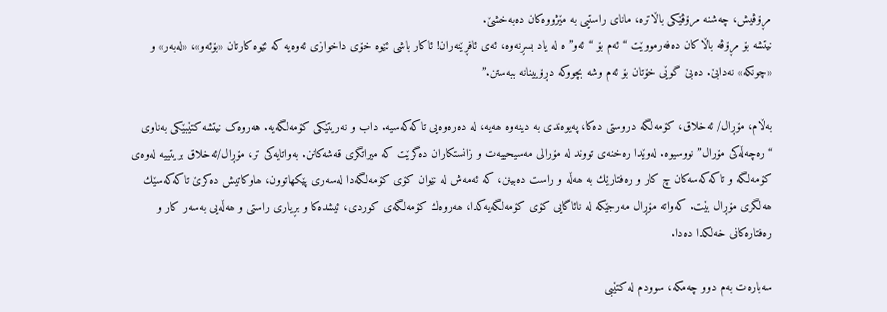مڕۆڤیش، چەشنە مرۆڤێكی باڵاترە، مانای راستیی بە مێژووەكان دەبەخشێ.
نیتشە بۆ مڕۆڤە باڵاكان دەفەرمووێت “ئەم بۆ “ئەو”ە لە یاد بسڕنەوە، ئەی ئافڕێنەران! ئاكار باشی ئێوە خۆی داخوازی ئەوەیە كە ئێوە كارتان «بۆئەو»، «لەبەر» و «چونكە» نەدابێ. دەبێ گوێی خۆتان بۆ ئەم وشە بچووكە دڕۆیینانە ببەستن.”

بەڵام، مۆڕال/ ئەخلاق، كۆمەلگە دروستی دەكا، پەیوەندی بە دینەوە ھەیە، لە دەرەوەیی تاكەكەسیە. داب و نەریتێكی كۆمەلگەیە. هەروەک نیتشە کتێبێکی بەناوی “رەچەڵەکی مۆرال” نووسیوە. لەوێدا رەخنەی تووند لە مۆرالی مەسیحییەت و زانستکاران دەگرێت کە میراتگری قەشەکانن. بەواتایەكی تر، مۆڕال/ئەخلاق بریتییە لەوەی كۆمەلگە و تاكەكەسەكان چ كار و رەفتارێك بە ھەڵە و راست دەبینن، كە ئەمەش لە نێوان كۆی كۆمەلگەدا لەسەری پێكھاتوون، ھاوكاتیش دەكرێ تاكەكەسێك ھەلگری مۆڕال بێت. كەواتە مۆڕال مەرجێكە لە نائاگایی كۆی كۆمەلگەیەكدا، ھەروەك كۆمەلگەی كوردی، ئیشدەكا و بڕیاری راستی و ھەڵەیی بەسەر كار و رەفتارەكانی خەلكدا دەدا.

سەبارەت بەم دوو چەمكە، سوودم لە کتێبی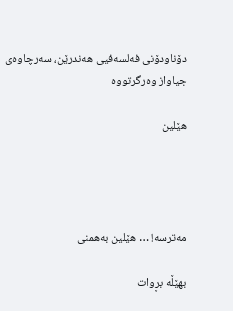دۆناودۆنی فەلسەفیی هەندرێن، سەرچاوەی جیاواز وەرگرتووە

ھێلین




مەترسە! … هێلین بەهمنی

بهێڵە بڕوات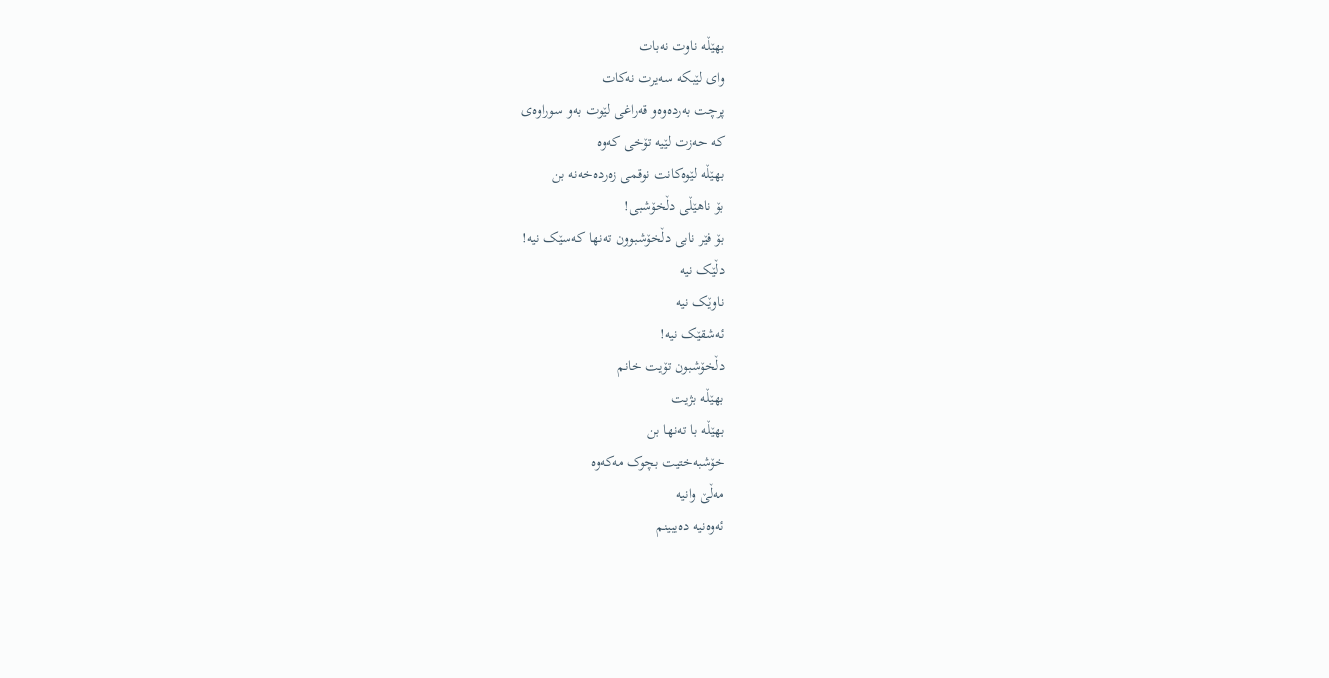بهێڵە ناوت نەبات
وای لێبکە سەیرت نەکات
پرچت بەردەوەو قەراغی لێوت بەو سوراوەی
کە حەزت لێیە تۆخی کەوە
بهێڵە لێوەکانت نوقمی زەردەخەنە بن
بۆ ناهێڵی دڵخۆشبی!
بۆ فێر نابی دڵخۆشبوون تەنها کەسێک نیە!
دڵێک نیە
ناوێک نیە
ئەشقێک نیە!
دڵخۆشبون تۆیت خانم
بهێڵە بژیت
بهێڵە با تەنها بن
خۆشبەختیت بچوک مەکەوە
مەڵێ وانیە
ئەوەنیە دەیبینم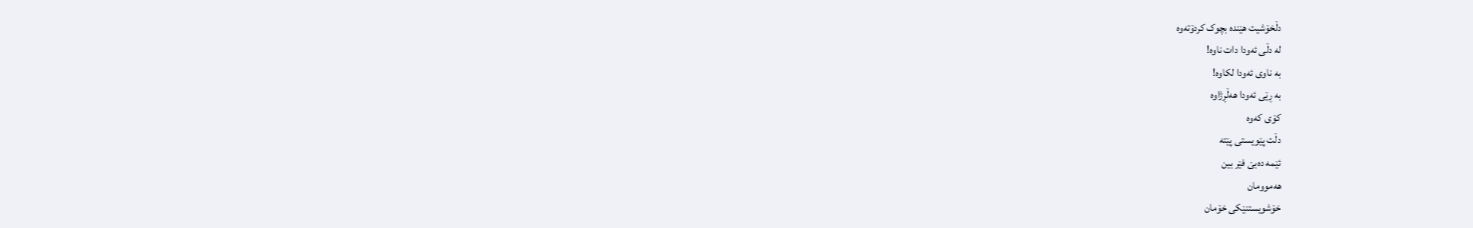دڵخۆشیت هێندە بچوک کردۆتەوە
لە دڵی ئەودا دات ناوە!
بە ناوی ئەودا لکاوە!
بە ڕێی ئەودا هەڵڕژاوە
کۆی کەوە
دڵت پێویستی پێتە
ئێمە دەبێ فێر بین
هەموومان
خۆشویستنێکی خۆمان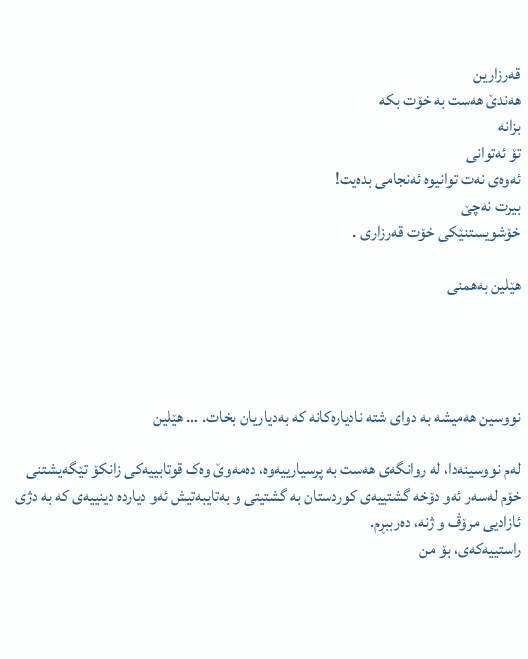قەرزارین
هەندێ هەست بە خۆت بکە
بزانە
تۆ ئەتوانی
ئەوەی نەت توانیوە ئەنجامی بدەیت!
بیرت نەچێ
خۆشویستنێکی خۆت قەرزاری .

هێلین بەهمنی




نووسین هەمیشە بە دوای شتە نادیارەکانە کە بەدیاریان بخات. … هێلین

لەم نووسینەدا، لە روانگەی هەست بە پرسیارییەوە، دەمەوێ وەک قوتابییەکی زانکۆ تێگەیشتنی خۆم لەسەر ئەو دۆخە گشتییەی کوردستان بە گشتیتی و بەتایبەتیش ئەو دیاردە دینییەی کە بە دژی ئازادیی مرۆڤ و ژنە، دەرببڕم.
راستییەکەی، بۆ من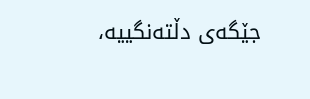جێگەی دڵتەنگییە،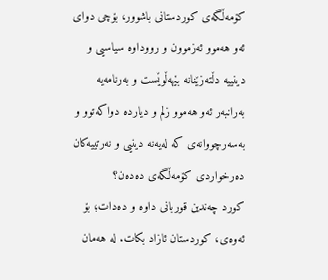کۆمەڵگەی کوردستانی باشوور، بۆچی دوای ئەو هەموو ئەزموون و رووداوە سیاسیی و دینییە دڵتەزێنانە بێهەڵوێست و بەرنامەیە بەرانبەر ئەو هەموو زلم و دیاردە دواکەتوو و بەسەرچووانەی کە لەیەنە دینیی و نەرتییەکان دەرخواردی کۆمەڵگەی دەدەن؟
کورد چەندین قوربانی داوە و دەدات؛ بۆ ئەوەی، کوردستان ئازاد بکات. لە هەمان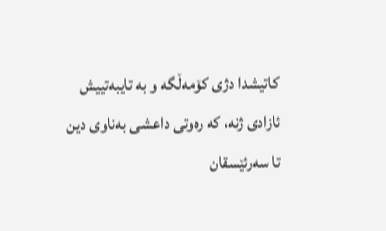کاتیشدا دژی کۆمەڵگە و بە تایبەتییش ئازادی ژنە، کە رەوتی داعشی بەناوی دین تا سەرئێسقان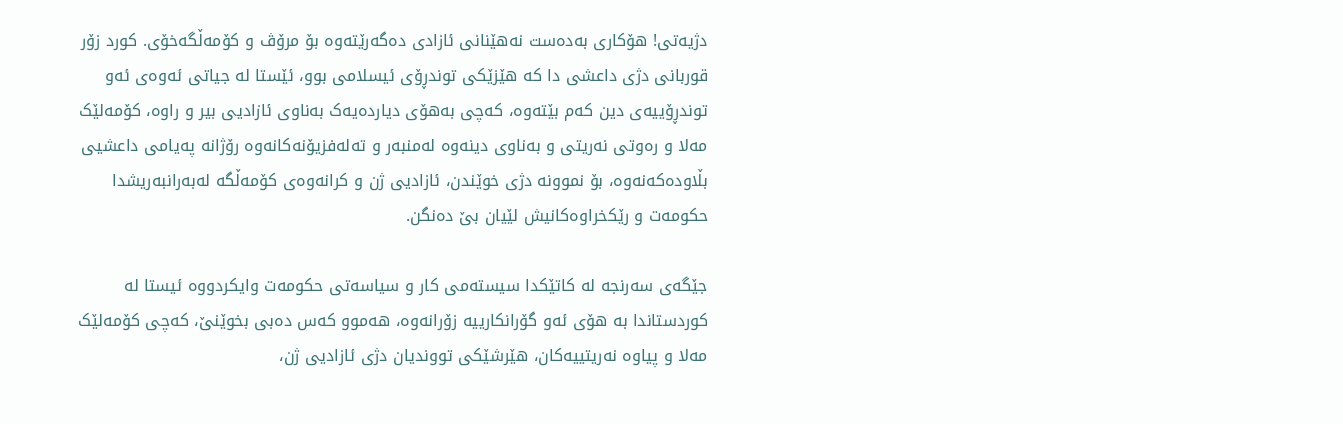دژیەتی! هۆکاری بەدەست نەهێنانی ئازادی دەگەرێتەوە بۆ مرۆڤ و کۆمەڵگەخۆی. کورد زۆر قوربانی دژی داعشی دا کە هێزێکی توندڕۆی ئیسلامی بوو، ئێستا لە جیاتی ئەوەی ئەو توندڕۆییەی دین کەم بێتەوە، کەچی بەهۆی دیاردەیەک بەناوی ئازادیی بیر و راوە، کۆمەلێک مەلا و رەوتی نەریتی و بەناوی دینەوە لەمنبەر و تەلەفزیۆنەکانەوە رۆژانە پەیامی داعشیی بڵاودەکەنەوە، بۆ نموونە دژی خوێندن، ئازادیی ژن و کرانەوەی کۆمەڵگە لەبەرانبەریشدا حکومەت و رێکخراوەکانیش لێیان بێ دەنگن.

جێگەی سەرنجە لە کاتێکدا سیستەمی کار و سیاسەتی حکومەت وایکردووە ئیستا لە کوردستاندا بە هۆی ئەو گۆرانکارییە زۆرانەوە، هەموو کەس دەبی بخوێنێ، کەچی کۆمەلێک مەلا و پیاوە نەریتییەکان، هێرشێکی تووندیان دژی ئازادیی ژن،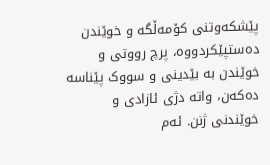پێشکەوتنی کۆمەڵگە و خوێندن دەستپێکردووە، پرچ رووتی و خوێندن بە بێدینی و سووک پێناسە دەکەن، واتە دژی ئازادی و خوێندنی ژنن. ئەم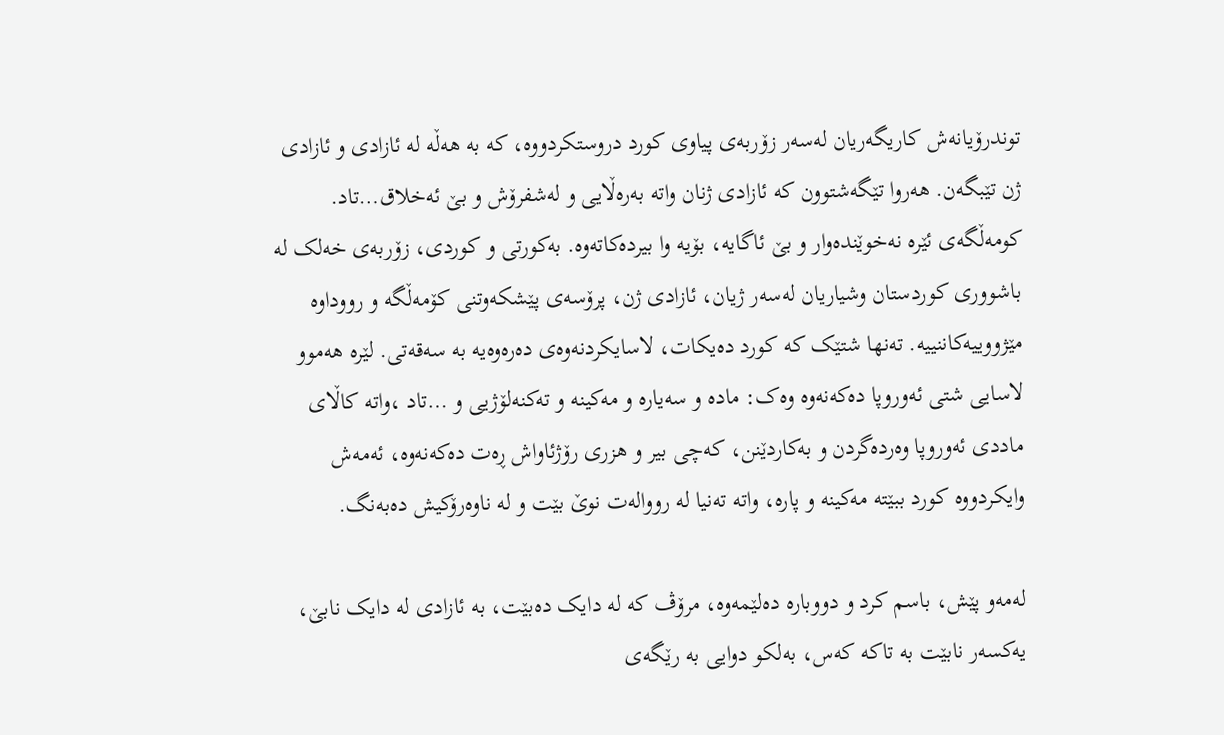توندرۆیانەش کاریگەریان لەسەر زۆربەی پیاوی کورد دروستکردووە، کە بە هەڵە لە ئازادی و ئازادی ژن تێبگەن. هەروا تێگەشتوون کە ئازادی ژنان واتە بەرەڵایی و لەشفرۆش و بێ ئەخلاق…تاد. کومەڵگەی ئێرە نەخوێندەوار و بێ ئاگایە، بۆیە وا بیردەکاتەوە. بەکورتی و کوردی، زۆربەی خەلک لە باشووری کوردستان وشیاریان لەسەر ژیان، ئازادی ژن، پرۆسەی پێشکەوتنی کۆمەڵگە و رووداوە مێژووییەکاننییە. تەنها شتێک کە کورد دەیکات، لاسایکردنەوەی دەرەوەیە بە سەقەتی. لێرە هەموو لاسایی شتی ئەوروپا دەکەنەوە وەک: مادە و سەیارە و مەکینە و تەکنەلۆژیی و …تاد ،واتە کاڵای ماددی ئەوروپا وەردەگردن و بەکاردێنن، کەچی بیر و هزری رۆژئاواش ڕەت دەکەنەوە، ئەمەش وایکردووە کورد ببێتە مەکینە و پارە، واتە تەنیا لە رووالەت نوێ بێت و لە ناوەرۆکیش دەبەنگ.

لەمەو پێش، باسم کرد و دووبارە دەلێمەوە، مرۆڤ کە لە دایک دەبێت، بە ئازادی لە دایک نابێ، یەکسەر نابێت بە تاکە کەس، بەلکو دوایی بە رێگەی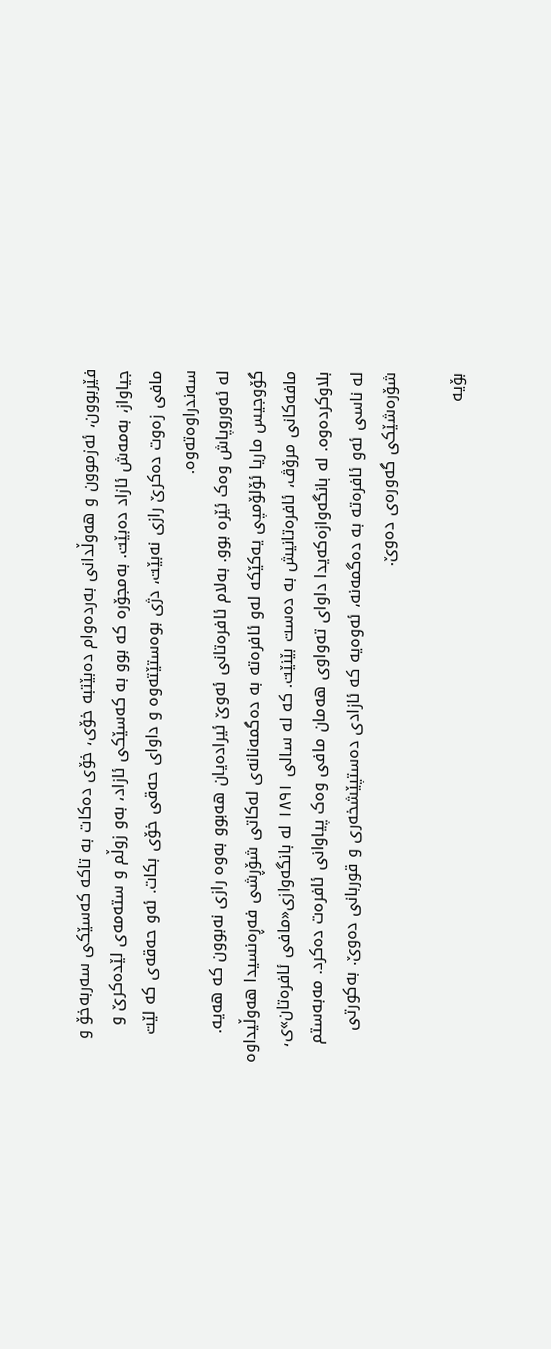فێربوون، ئەزموون و هەوڵدانی بەردەوام دەبێتبە خۆی، خۆی دەکات بە تاکە کەسێکی سەربەخۆ و جیاواز، بەمەش ئازاد دەبێت. بەمجۆرە کە بوو بە کەسێکی ئازاد، بەو زوڵم و ستەمەی لێدەکرێ و مافی زەوت دەکرێ رازی نەبێت، دژی بوەستێتەوە و داوای حەقی خۆی بکات. ئەو حەقەی کە لێت سەندراوەتەوە.
لە ئەوروپاش وەک ئێرە بوو. بەلام ئافرەتانی ئەوێ ئیرادەیان هەبوو بەوە رازی نەبوون کە هەیە. گۆوجیس ماریا ئۆلۆمپی یەکێکە لەو ئافرەتە بە دەگمەنانەی لەکاتی شۆڕشی فەڕەنسیدا هەوڵیداوە مافەکانی مرۆڤ، ئافرەتانیش بە دەست بێنێت. کە لە سالی ١٨٩١ لە بانگەوازی«مافی ئافرەتان»ی، بلاوکردەوە. لە بانگەوازەکەیدا داوای تەواوی هەمان مافی وەک پیاوانی ئافرەت دەکرد. مەبەستم لە ناسی ئەو ئافرەتە بە دەگمەنە، ئەوەیە کە ئازادی دەستپێشخەری و قوربانی دەوێ. بەکورتی شۆرەشێکی گەورەی دەوێ.

بۆیە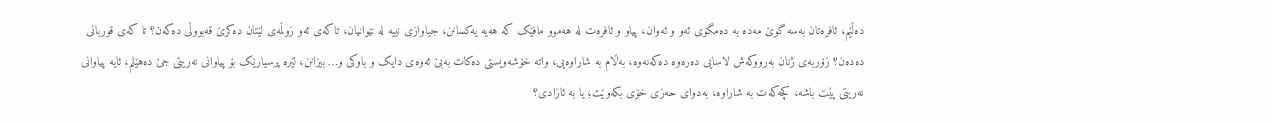دەڵێم، ئافرەتان بەسە گوێ مەدە بە دەمگۆی ئەو و ئەوان، پیاو و ئافرەت لە هەموو مافێک کە هەیە یەکسانن، جیاوازی نییە لە نێوانیان، تاکەی ئەو زوڵمەی لێتان دەکرێ قەبووڵی دەکەن؟ تا کەی قوربانی دەدەن؟ زۆربەی ژنان بەرووکەش لاسایی دەرەوە دەکەنەوە، بەڵام بە شاراوەیی، واتە خۆشەویستی دەکات بەبێ ئەوەی دایک و باوکی و… بیزانن، لێرە پرسیارێک بۆ پیاوانی نەریتی جێ دەهێلم، ئایە پیاوانی نەریتی پێت باشە، کچەکەت بە شاراوە، بەدوای حەزی خۆی بکەوێت؛ یا بە ئازادی؟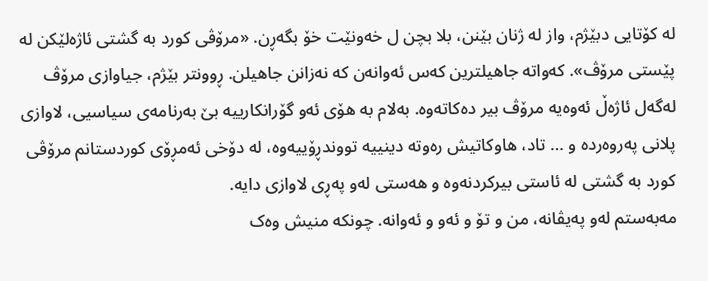لە کۆتایی دبێژم، واز لە ژنان بێنن، بلا بچن ل خەونێت خۆ بگەڕن. «مرۆڤی کورد بە گشتی ئاژەلێکن لە پێستی مرۆڤ». کەواتە جاهیلترین کەس ئەوانەن کە نەزانن جاهیلن. ڕوونتر بێژم، جیاوازی مرۆڤ لەگەل ئاژەڵ ئەوەیە مرۆڤ بیر دەکاتەوە. بەلام بە هۆی ئەو گۆرانکارییە بێ بەرنامەی سیاسیی، لاوازی پلانی پەروەردە و … تاد، هاوکاتیش رەوتە دینییە تووندڕۆییەوە، لە دۆخی ئەمڕۆی کوردستانم مرۆڤی کورد بە گشتی لە ئاستی بیرکردنەوە و هەستی لەو پەڕی لاوازی دایە.
مەبەستم لەو پەیڤانە، من و تۆ و ئەو و ئەوانە. چونکە منیش وەک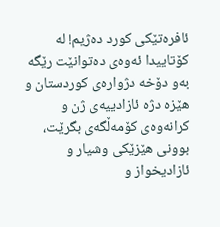ئافرەتێکی کورد دەژیم! لە کۆتاییدا ئەوەی دەتوانێت رێگە بەو دۆخە دژوارەی کوردستان و هێزە دژە ئازادییەی ژن و کرانەوەی کۆمەڵگەی بگرێت، بوونی هێزێکی وشیار و ئازادیخواز و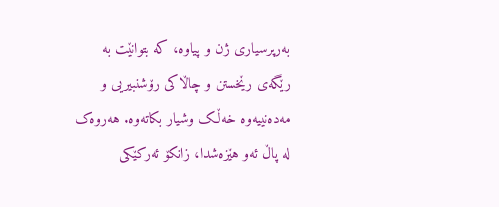بەرپرسیاری ژن و پیاوە، کە بتوانێت بە رێگەی رێخستن و چاڵاکی رۆشنبیریی و مەدەنییەوە خەڵک وشیار بکاتەوە. هەروەک لە پاڵ ئەو هێزەشدا، زانکۆ ئەرکێکی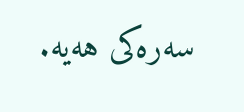سەرەکی هەیە.